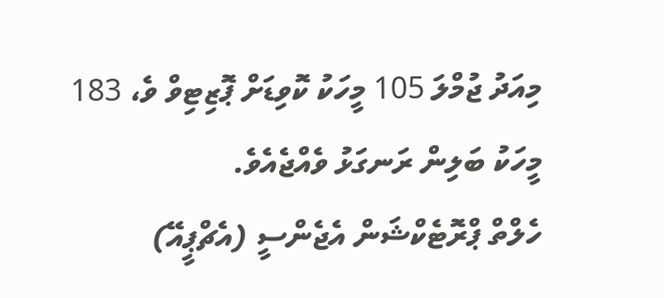މިއަދު ޖުމްލަ 105 މީހަކު ކޮވިޑަށް ޕޮޒިޓިވް ވެ، 183 މީހަކު ބަލިން ރަނގަޅު ވެއްޖެއެވެ.
ހެލްތް ޕްރޮޓެކްޝަން އެޖެންސީ (އެޗްޕީއޭ)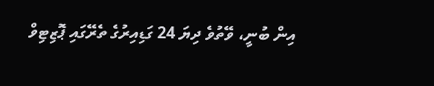އިން ބުނީ، ވޭތުވެ ދިޔަ 24 ގަޑިއިރުގެ ތެރޭގައި ޕޮޒިޓިވް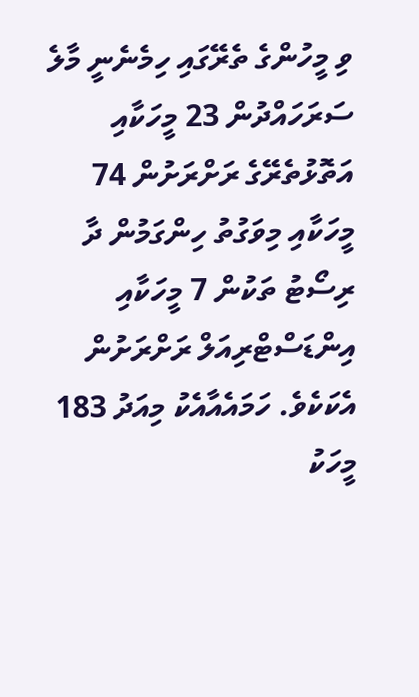ވި މީހުންގެ ތެރޭގައި ހިމެނެނީ މާލެ ސަރަހައްދުން 23 މީހަކާއި އަތޮޅުތެރޭގެ ރަށްރަށުން 74 މީހަކާއި މިވަގުތު ހިންގަމުން ދާ ރިސޯޓު ތަކުން 7 މީހަކާއި އިންޑަސްޓްރިއަލް ރަށްރަށުން އެކަކެވެ. ހަމައެއާއެކު މިއަދު 183 މީހަކު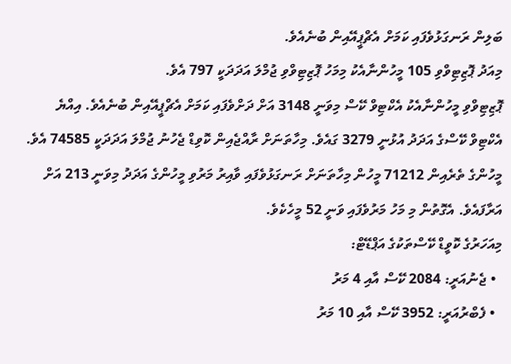ބަލިން ރަނގަޅުވެފައި ކަމަށް އެޗްޕީއޭއިން ބުނެއެވެ.
މިއަދު ޕޮޒިޓިވްވި 105 މީހުންނާއެކު މިމަހު ޕޮޒިޓިވްވި ޖުމްލަ އަދަދަކީ 797 އެވެ.
ޕޮޒިޓިވްވި މީހުންނާއެކު އެކްޓިވް ކޭސް މިވަނީ 3148 އަށް ދަށްވެފައި ކަމަށް އެޗްޕީއޭއިން ބުނެއެވެ. އިއްޔެ އެކްޓިވް ކޭސްގެ އަދަދު އުޅުނީ 3279 ގައެވެ. މިހާތަނަށް ރާއްޖެއިން ކޮވިޑް ޖެހުނު ޖުމްލަ އަދަދަކީ 74585 އެވެ. މީހުންގެ ތެރެއިން 71212 މީހުން މިހާތަނަށް ރަނގަޅުވެފައި ވާއިރު މަރުވި މީހުންގެ އަދަދު މިވަނީ 213 އަށް އަރާފައެވެ. އެގޮތުން މި މަހު މަރުވެފައި ވަނީ 52 މީހެކެވެ.
މިއަހަރުގެ ކޮވީޑް ކޭސްތަކުގެ އަޕްޑޭޓް:
  • ޖެނުއަރީ: 2084 ކޭސް އާއި 4 މަރު
  • ފެބްރުއަރީ: 3952 ކޭސް އާއި 10 މަރު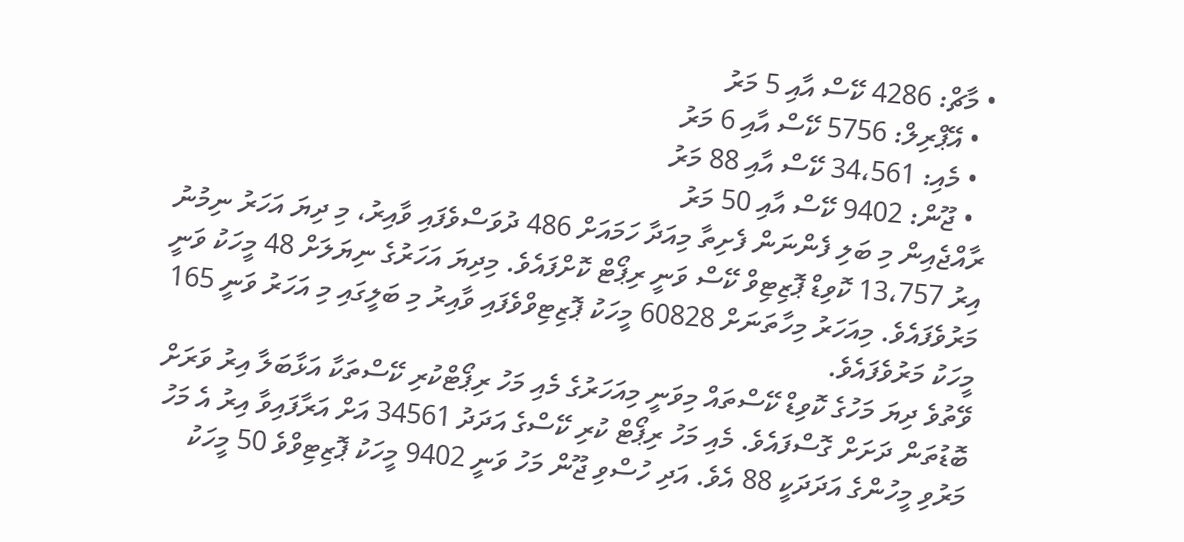• މާޗް: 4286 ކޭސް އާއި 5 މަރު
  • އޭޕްރިލް: 5756 ކޭސް އާއި 6 މަރު
  • މެއި: 34،561 ކޭސް އާއި 88 މަރު
  • ޖޫން: 9402 ކޭސް އާއި 50 މަރު
ރާއްޖެއިން މި ބަލި ފެންނަން ފެށިތާ މިއަދާ ހަމައަށް 486 ދުވަސްވެފައި ވާއިރު، މި ދިޔަ އަހަރު ނިމުނު އިރު 13،757 ކޮވިޑް ޕޮޒިޓިވް ކޭސް ވަނީ ރިޕޯޓް ކޮށްފައެވެ. މިދިޔަ އަހަރުގެ ނިޔަލަށް 48 މީހަކު ވަނީ މަރުވެފައެވެ. މިއަހަރު މިހާތަނަށް 60828 މީހަކު ޕޮޒިޓިވްވެފައި ވާއިރު މި ބަލީގައި މި އަހަރު ވަނީ 165 މީހަކު މަރުވެފައެވެ.
ވޭތުވެ ދިޔަ މަހުގެ ކޮވިޑް ކޭސްތައް މިވަނީ މިއަހަރުގެ މެއި މަހު ރިޕޯޓްކުރި ކޭސްތަކާ އަޅާބަލާ އިރު ވަރަށް ބޮޑުތަން ދަށަށް ގޮސްފައެވެ. މެއި މަހު ރިޕޯޓް ކުރި ކޭސްގެ އަދަދު 34561 އަށް އަރާފައިވާ އިރު އެ މަހު މަރުވި މީހުންގެ އަދަދަކީ 88 އެވެ. އަދި ހުސްވި ޖޫން މަހު ވަނީ 9402 މީހަކު ޕޮޒިޓިވްވެ 50 މީހަކު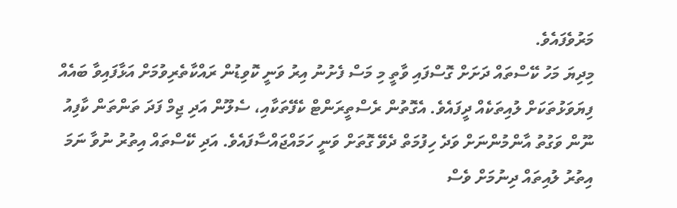މަރުވެފައެވެ.
މިދިޔަ މަހު ކޭސްތައް ދަށަށް ގޮސްފައި ވާތީ މި މަސް ފެށުނު އިރު ވަނީ ކޮވިޑުން ރައްކާތެރިވުމަށް އަޅާފައިވާ ބައެއް ފިޔަވަޅުތަކަށް ލުއިތަކެއް ދީފައެވެ. އެގޮތުން ރެސްތީރަންޓް ކެފޭތަކާއި، ސެލޫން އަދި ޖިމް ފަދަ ތަންތަން ކާފިއު ނޫން ވަގުތު އާންމުންނަށް ވަދެ ހިފުމަތް ދެވޭ ގޮތަށް ވަނީ ހަމައްޖައްސާފައެވެ. އަދި ކޭސްތައް އިތުރު ނުވާ ނަމަ އިތުރު ލުއިތައް ދިނުމަށް ވެސް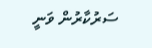ސަރުކާރުން ވަނީ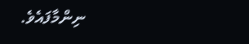ނިންމާފައެވެ.